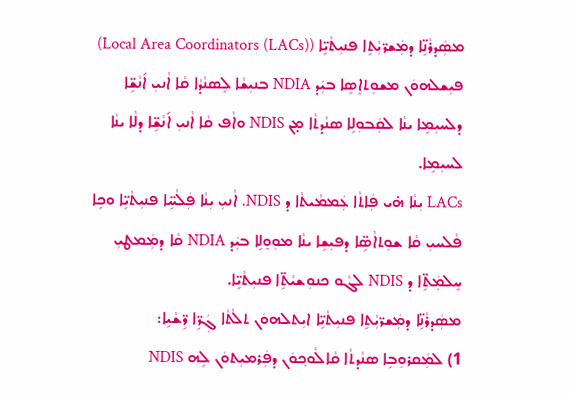ܡܣܲܕܪܵܢܹ̈ܐ ܕܡܲܫܪ̈ܝܼܵܬܹܐ ܦܢܝܼܬܵܝܹ̈ܐ (Local Area Coordinators (LACs)) ܦܝܼܫܠܗܘܿܢ ܡܫܘܼܬܐܸܣܹܐ ܒܝܲܕ NDIA ܒܢܝܼܫܵܐ ܠܸܣܢܵܕܵܐ ܩܵܐ ܐܵܢܝܼ ܐ݇ܢܵܫܹ̈ܐ ܕܠܚܝܼܡܹܐ ܝܢܵܐ ܠܩܲܒܘܼܠܹܐ ܣܢܵܕܬܵܐ ܡ̣ܢ NDIS ܘܐܵܦ ܩܵܐ ܐܵܢܝܼ ܐ݇ܢܵܫܹ̈ܐ ܕܠܵܐ ܝܢܵܐ ܠܚܝܼܡܹܐ.
LACs ܝܼܢܵܐ ܗ̇ܝ ܦܲܐܬܵܐ ܥܲܡܡܵܝܬܵܐ ܕ NDIS. ܐܵܢܝܼ ܝܼܢܵܐ ܦܲܠܵܚܹ̈ܐ ܦܢܝܼܬܵܝܹ̈ܐ ܘܟܹܐ ܦܵܠܚܝܼ ܩܵܐ ܫܘܼܬܐܵܣܹ̈ܐ ܕܦܝܼܫܹܐ ܝܢܵܐ ܡܘܼܘܸܠܹܐ ܒܝܲܕ NDIA ܩܵܐ ܕܡܲܡܛܝܼ ܚܸܠܡܲܬܹ̈ܐ ܕ NDIS ܠܓܵܘ ܟܢܘܼܫܝܵܬܹ̈ܐ ܦܢܝܼܬܵܝܹ̈ܐ.
ܡܣܲܕܪܵܢܹ̈ܐ ܕܡܲܫܪ̈ܝܼܵܬܹܐ ܦܢܝܼܬܵܝܹ̈ܐ ܐܝܼܬܠܗܘܿܢ ܬܠܵܬܵܐ ܓܲܪܹ̈ܐ ܪܹ̈ܫܵܝܹܐ:
1) ܠܡܲܩܪܘܼܒܹܐ ܣܢܵܕܬܵܐ ܩܵܐܠܵܘܟ݂ܘܿܢ ܕܦܲܪܡܝܼܬܘܿܢ ܠܹܗ NDIS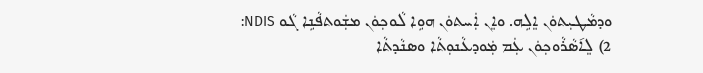ܘܕܡܵܛܝܼܬܘܿܢ ܐܸܠܹܗ. ܘܐܸܢ ܐܲܚܬܘܿܢ ܗܘܹܐ ܠܵܘܟ݂ܘܿܢ ܡܫܲܘܬܦܵܢܹܐ ܓܵܘ NDIS:
2) ܠܸܐ݇ܣܵܪܵܘܟ݂ܘܿܢ ܥܲܡ ܡܲܘܕܥܵܢܘܼܬܵܐ ܘܣܢܵܕܬܵܐ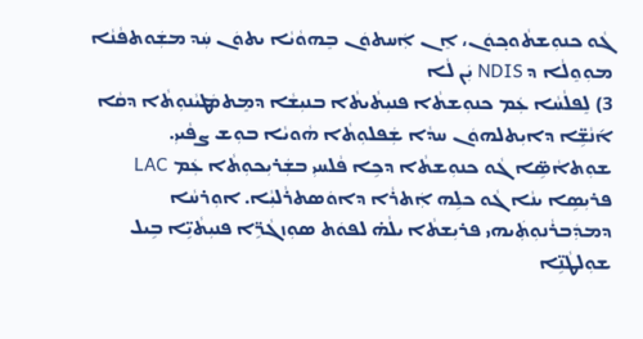ܓܵܘ ܟܢܘܼܫܬܵܘܟ݂ܘܿܢ، ܐܸܢ ܐܲܚܬܘܿܢ ܒܸܗܘܵܝܵܐ ܝܬܘܿܢ ܚܲܕ ܡܫܲܘܬܦܵܢܵܐ ܡܘܼܘܸܠܵܐ ܕ NDIS ܝܲܢ ܠܵܐ
3) ܠܸܦܠܵܚܵܐ ܥܲܡ ܟܢܘܼܫܬܵܐ ܦܢܝܼܬܵܝܬܵܐ ܒܢܝܼܫܵܐ ܕܡܸܬܡܲܛܝܵܢܘܼܬܵܐ ܕܩܵܐ ܐ݇ܢܵܫܹ̈ܐ ܕܐܝܼܬܠܗܘܿܢ ܚܕܵܐ ܫܲܦܠܘܼܬܵܐ ܗܵܘܝܵܐ ܒܘܼܫ ܨܦܵܝܝܼ.
ܫܘܼܬܐܵܣܹ̈ܐ ܓܵܘ ܟܢܘܼܫܬܵܐ ܕܟܹܐ ܦܵܠܚܝܼ ܒܫܲܪܝܼܟܘܼܬܵܐ ܥܲܡ LAC ܦܪܝܼܣܹܐ ܝܢܵܐ ܓܵܘ ܟܠܹܗ ܐܲܬܪܵܐ ܕܐܘܿܣܬܪܵܠܝܼܵܐ. ܐܘܼܪܚܵܐ ܕܡܕܲܒܪܵܢܘܼܬܲܝܗܝ ܦܪܝܼܫܬܵܐ ܝܠܵܗ̇ ܠܦܘܿܬ ܣܘܼܙܓܵܪܹ̈ܐ ܦܢܝܼܬܵܝܹ̈ܐ ܒܹܝܠ ܫܘܼܠܛܵܢܹ̈ܐ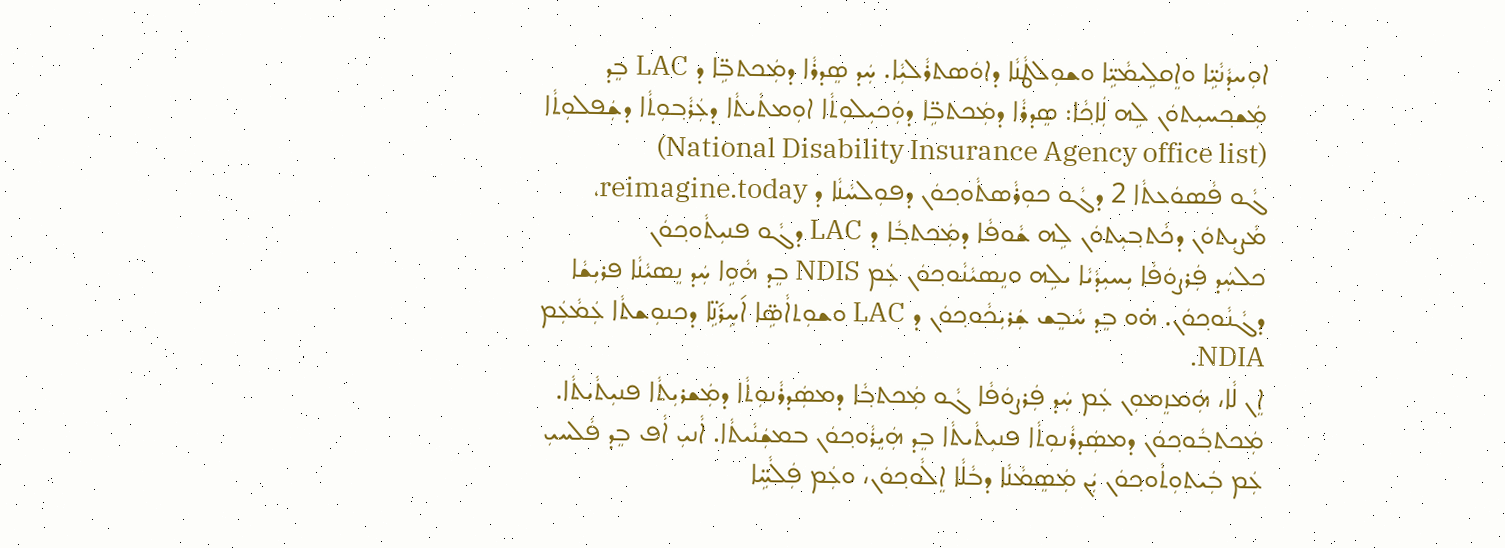ܐܘܼܚܕܵܢܵܝܹ̈ܐ ܘܐܸܩܠܹܝܡܵܝܹ̈ܐ ܘܫܘܼܠܛܵܢܵܐ ܕܐܘܿܣܬܪܵܠܝܼܵܐ. ܚܲܕ ܣܸܕܪܵܐ ܕܡܲܟܬܒܹ̈ܐ ܕ LAC ܒܸܕ
ܡܲܫܟ݂ܚܝܼܬܘܿܢ ܠܹܗ ܠܲܐܟ݂ܵܐ: ܣܸܕܪܵܐ ܕܡܲܟܬܒܹ̈ܐ ܕܘܲܟܝܼܠܘܼܬܵܐ ܐܘܼܡܬܵܝܬܵܐ ܕܥܲܪܵܒ݂ܘܼܬܵܐ ܕܫܲܦܠܘܼܬܵܐ (National Disability Insurance Agency office list)
ܓܵܘ ܦܵܣܘܿܥܬܵܐ 2 ܕܓܵܘ ܟܘܼܪܵܣܬܵܘܟ݂ܘܿܢ ܕܦܘܼܠܚܵܢܵܐ ܕ reimagine.today، ܡܵܨܝܼܬܘܿܢ ܕܟܵܬܒ݂ܝܼܬܘܿܢ ܠܹܗ ܫܵܘܦܵܐ ܕܡܲܟܬܒ݂ܵܐ ܕ LAC ܕܓܵܘ ܦܢܝܼܬܵܘܟ݂ܘܿܢ
ܟܠܚܲܕ ܦܲܪܨܘܿܦܵܐ ܝܼܚܝܼܕܵܝܵܐ ܝܠܹܗ ܘܢܸܣܝܵܢܵܘܟ݂ܘܿܢ ܥܲܡ NDIS ܒܸܕ ܗܵܘܹܐ ܚܲܕ ܢܸܣܝܵܢܵܐ ܦܪܝܼܫܵܐ ܕܓܵܢܵܘܟ݂ܘܿܢ. ܗ̇ܘ ܒܸܕ ܚܵܒܸܫ ܫܲܪܝܼܟܵܘܟ݂ܘܿܢ ܕ LAC ܘܫܘܼܬܐܵܣܹ̈ܐ ܐ݇ܚܹܪ݇ܢܹ̈ܐ ܕܟܢܘܼܫܬܵܐ ܥܲܡܵܥܲܡ NDIA.
ܐܸܢ ܠܵܐ، ܗܲܡܙܸܡܘܼܢ ܥܲܡ ܚܲܕ ܦܲܪܨܘܿܦܵܐ ܓܵܘ ܡܲܟܬܒ݂ܵܐ ܕܡܣܲܕܪܵܢܘܼܬܵܐ ܕܡܲܫܪܝܼܬܵܐ ܦܢܝܼܬܵܝܬܵܐ. ܡܲܟܬܒ݂ܵܘܟ݂ܘܿܢ ܕܡܣܲܕܪܵܢܘܼܬܵܐ ܦܢܝܼܬܵܝܬܵܐ ܒܸܕ ܗܲܝܸܪܵܘܟ݂ܘܿܢ ܒܡܫܲܢܵܝܬܵܐ. ܐܵܢܝܼ ܐܵܦ ܒܸܕ ܦܵܠܚܝܼ ܥܲܡ ܒܲܝܬܘܼܬܵܘܟ݂ܘܿܢ ܝܲܢ ܡܲܣܸܡܵܢܵܐ ܕܒܵܠܵܐ ܐܸܠܵܘܟ݂ܘܿܢ، ܘܥܲܡ ܦܲܠܵܚܹ̈ܐ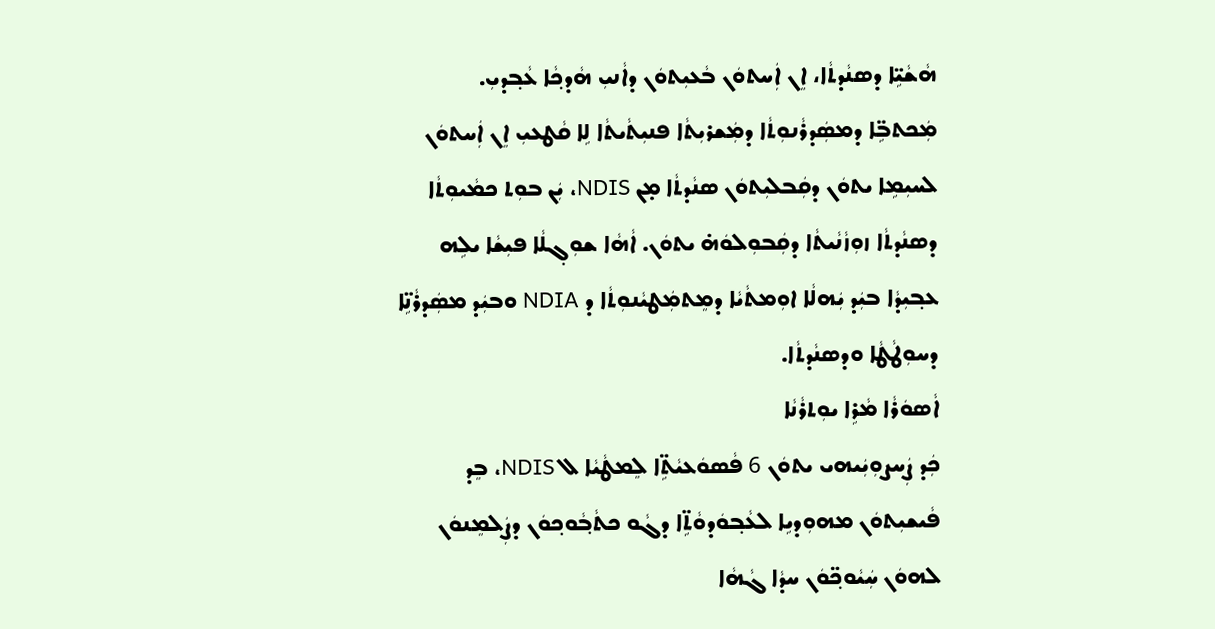ܗܵܫܵܝܹ̈ܐ ܕܣܢܵܕܬܵܐ، ܐܸܢ ܐܲܚܬܘܿܢ ܒܵܥܝܼܬܘܿܢ ܕܐܵܢܝܼ ܗܵܕܟ݂ܵܐ ܥܵܒ݂ܕܝܼ.
ܡܲܟܬܒܹ̈ܐ ܕܡܣܲܕܪܵܢܘܼܬܵܐ ܕܡܲܫܪܝܼܬܵܐ ܦܢܝܼܬܵܝܬܵܐ ܠܹܐ ܩܵܛܥܝܼ ܐܸܢ ܐܲܚܬܘܿܢ ܠܚܝܼܡܹܐ ܝܬܘܿܢ ܕܩܲܒܠܝܼܬܘܿܢ ܣܢܵܕܬܵܐ ܡ̣ܢ NDIS، ܝܲܢ ܒܘܼܬ ܟܡܵܝܘܼܬܵܐ ܕܣܢܵܕܬܵܐ ܙܘܼܙܵܢܵܝܬܵܐ ܕܩܲܒܘܼܠܘܿܗ̇ ܝܬܘܿܢ. ܐܵܗܵܐ ܫܘܼܓ݂ܠܵܐ ܦܝܼܫܵܐ ܝܠܹܗ ܥܒ݂ܝܼܕܵܐ ܒܝܲܕ ܝܲܗܠܵܐ ܐܘܼܡܬܵܝܵܐ ܕܡܸܬܡܲܛܝܵܢܘܼܬܵܐ ܕ NDIA ܘܒܝܲܕ ܡܣܲܕܪܵܢܹ̈ܐ ܕܚܘܼܛܵܛܵܐ ܘܕܣܢܵܕܬܵܐ.
ܐܵܣܘܿܪܵܐ ܡܵܪܹܐ ܝܘܼܬܪܵܢܵܐ
ܟܲܕ ܨܲܚܨܘܼܝܲܝܗܝ ܝܬܘܿܢ 6 ܦܵܣܘܿܥܝܵܬܹ̈ܐ ܠܸܡܛܵܝܵܐ ܠ NDIS، ܒܸܕ ܦܵܝܫܝܼܬܘܿܢ ܡܗܘܼܕܝܹܐ ܠܥܵܒ݂ܘܿܕܘܵܬܹ̈ܐ ܕܓܵܘ ܟܬܵܒ݂ܵܘܟ݂ܘܿܢ ܕܨܲܠܡܸܢܘܿܢ ܠܗܘܿܢ ܚܲܝܵܘܟ݂̈ܘܿܢ ܚܕܵܐ ܓܵܗܵܐ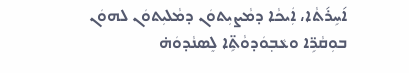ܐ݇ܚܹܪ݇ܬܵܐ، ܐܲܝܟܵܐ ܕܡܵܨܝܼܬܘܿܢ ܕܡܵܠܝܼܬܘܿܢ ܠܗܘܿܢ ܒܘܼܩܵܪܹ̈ܐ ܘܥܵܒ݂ܘܿܕܘܵܬܹ̈ܐ ܠܸܣܢܵܕܘܿܗ̇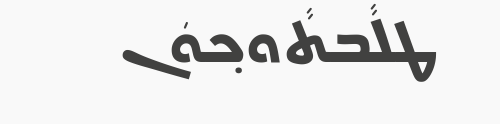ܛܠܵܒܬܵܘܟ݂ܘܿܢ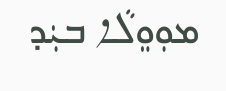ܡܘܼܘܸܠܵܐ ܒܝܲܕ